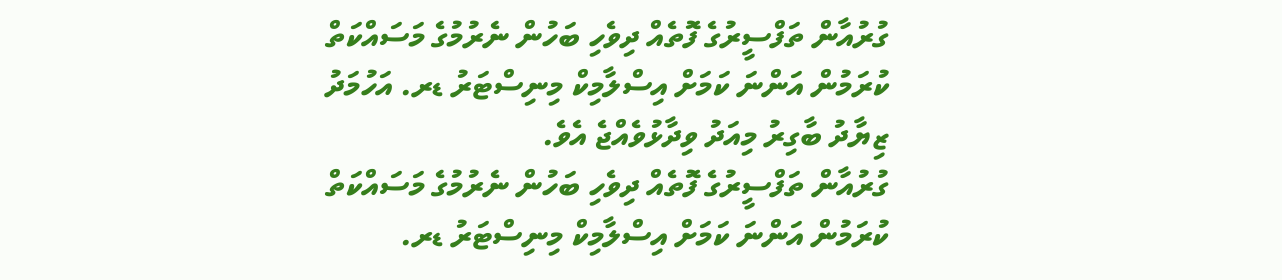ގުރުއާން ތަފްސީރުގެ ފޮތެއް ދިވެހި ބަހުން ނެރުމުގެ މަސައްކަތް ކުރަމުން އަންނަ ކަމަށް އިސްލާމިކް މިނިސްޓަރު ޑރ. އަހުމަދު ޒިޔާދު ބާގިރު މިއަދު ވިދާޅުވެއްޖެ އެވެ.
ގުރުއާން ތަފްސީރުގެ ފޮތެއް ދިވެހި ބަހުން ނެރުމުގެ މަސައްކަތް ކުރަމުން އަންނަ ކަމަށް އިސްލާމިކް މިނިސްޓަރު ޑރ.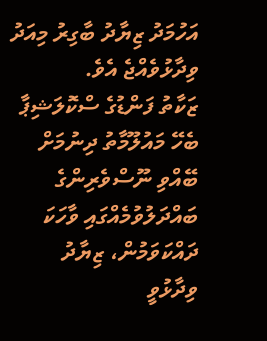އަހުމަދު ޒިޔާދު ބާގިރު މިއަދު ވިދާޅުވެއްޖެ އެވެ.
ޒަކާތު ފަންޑުގެ ސްކޮލަޝިޕާ ބެހޭ މައުލޫމާތު ދިނުމަށް ބޭއްވި ނޫސްވެރިންގެ ބައްދަލުވުމެއްގައި ވާހަކަ ދައްކަވަމުން، ޒިޔާދު ވިދާޅުވީ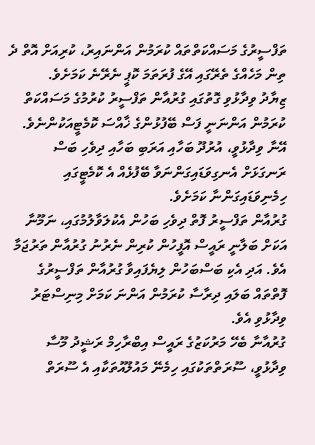ތަފްސީރުގެ މަސައްކަތްތައް ކުރަމުން އަންނައިރު، ކުރިއަށް އޮތް ދެ ތިން މަހެއްގެ ތެރޭގައި އޭގެ ފުރަތަމަ ކޮޕީ ނެރޭނެ ކަމަށެވެ.
ޒިޔާދު ވިދާޅުވި ގޮތުގައި ގުރުއާން ތަފްސީރު ކުރުމުގެ މަސައްކަތް ކުރަމުން އަންނަނީ ފަސް ބޭފުޅުންގެ ޚާއްސަ ކޮމެޓީއަކުންނެވެ. އޭނާ ވިދާޅުވީ، އުރުދޫ ބަހާއި އަރަބި ބަހާއި ދިވެހި ބަސް ރަނގަޅަށް އެނގިވަޑައިގަންނަވާ ބޭފުޅެއް އެ ކޮމެޓީގައި ހިމެނިވަޑައިގަންނާ ކަމަށެވެ.
ގުރުއާން ތަފްސީރު ފޮތް ދިވެހި ބަހުން އެކުލަވާލުމުގައި، ނަމޫނާ އަކަށް ބަލާނީ ރައީސް އޮފީހުން ކުރިން ނެރުނު ގުރުއާން ތަރުޖަމާ އެވެ. އަދި އެކި ބަސްބަހުން ލިޔެފައިވާ ގުރުއާން ތަފްސީރުގެ ފޮތްތައް ބަލައި ދިރާސާ ކުރަމުން އަންނަ ކަމަށް މިނިސްޓަރު ވިދާޅުވި އެވެ.
ގުރުއާނާ ބެހޭ މަރުކަޒުގެ ރައީސް އިބްރާހިމް ރަޝީދު މޫސާ ވިދާޅުވީ، ސޫރަތްތަކުގައި ހިމެނޭ މައުލޫއުތަކާއި އެ ސޫރަތް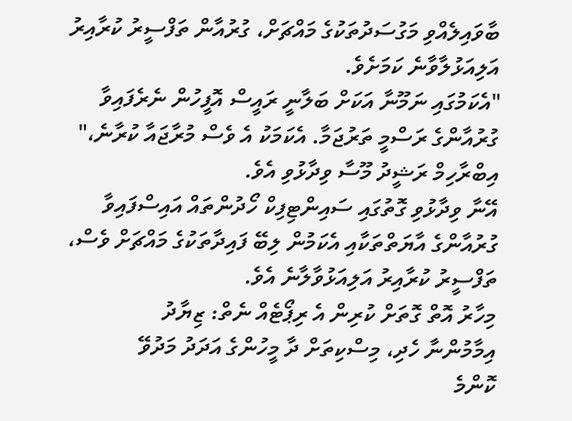ބާވައިލެއްވި މަގުސަދުތަކުގެ މައްޗަށް، ގުރުއާން ތަފްސީރު ކުރާއިރު އަލިއަޅުލާވާނެ ކަމަށެވެ.
"އެކަމުގައި ނަމޫނާ އަކަށް ބަލާނީ ރައީސް އޮފީހުން ނެރެފައިވާ ގުރުއާންގެ ރަސްމީ ތަރުޖަމާ. އެކަމަކު އެ ވެސް މުރާޖައާ ކުރާނެ،" އިބްރާހިމް ރަޝީދު މޫސާ ވިދާޅުވި އެވެ.
އޭނާ ވިދާޅުވި ގޮތުގައި ސައިންޓިފިކް ހޯދުންތައް އައިސްފައިވާ ގުރުއާންގެ އާޔަތްތަކާއި އެކަމުން ލިބޭ ފައިދާތަކުގެ މައްޗަށް ވެސް، ތަފްސީރު ކުރާއިރު އަލިއަޅުވާލާނެ އެވެ.
މިހާރު އޮތް ގޮތަށް ކުރިން އެ ރިޕޯޓެއް ނެތް: ޒިޔާދު
އިމާމުންނާ ހެދި، މިސްކިތަށް ދާ މީހުންގެ އަދަދު މަދުވޭ
ކޮންމެ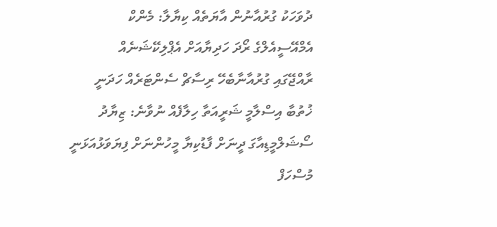ދުވަހަކު ގުރުއާނުން އާޔަތެއް ކިޔާލާ: މެންކް
އެމްއޭސީއެލްގެ ރޯދަ ހަދިޔާއަށް އެޕްލިކޭޝަނެއް
ރާއްޖޭގައި ގުރުއާނާބެހޭ ރިސާޗް ސެންޓަރެއް ހަދަނީ
ޚުތުބާ އިސްލާމީ ޝަރީއަތާ ހިލާފެއް ނުވާނެ: ޒިޔާދު
ސޯޝަލްމީޑިއާގަ ދީނަށް ފާޑުކިޔާ މީހުންނަށް ފިޔަވަޅުއަޅަނީ
މުސްހަފް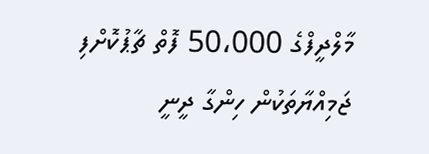މާލްދީފްގެ 50،000 ފޮތް ޗާޕުކޮށްފި
ޖަމިއްޔާތަކުން ހިންގާ ދީނީ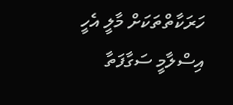ހަރަކާތްތަކަށް މާލީ އެހީ
އިސްލާމީ ސަގާފަތާ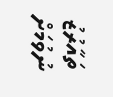ތައާރުޒު ނުވުމަށް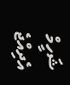ޝަހީމް އެދިއްޖެ